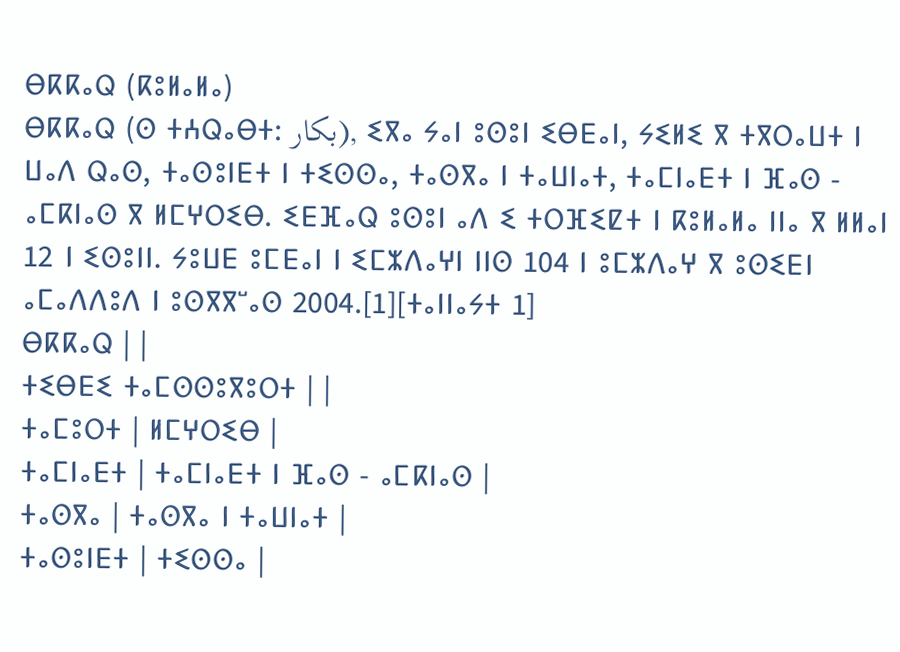ⴱⴽⴽⴰⵕ (ⴽⵓⵍⴰⵍⴰ)
ⴱⴽⴽⴰⵕ (ⵙ ⵜⵄⵕⴰⴱⵜ: بكار), ⵉⴳⴰ ⵢⴰⵏ ⵓⵙⵓⵏ ⵉⴱⴹⴰⵏ, ⵢⵉⵍⵉ ⴳ ⵜⴳⵔⴰⵡⵜ ⵏ ⵡⴰⴷ ⵕⴰⵙ, ⵜⴰⵙⵓⵏⴹⵜ ⵏ ⵜⵉⵙⵙⴰ, ⵜⴰⵙⴳⴰ ⵏ ⵜⴰⵡⵏⴰⵜ, ⵜⴰⵎⵏⴰⴹⵜ ⵏ ⴼⴰⵙ - ⴰⵎⴽⵏⴰⵙ ⴳ ⵍⵎⵖⵔⵉⴱ. ⵉⴹⴼⴰⵕ ⵓⵙⵓⵏ ⴰⴷ ⵉ ⵜⵔⴼⵉⵇⵜ ⵏ ⴽⵓⵍⴰⵍⴰ ⵏⵏⴰ ⴳ ⵍⵍⴰⵏ 12 ⵏ ⵉⵙⵓⵏⵏ. ⵢⵓⵡⴹ ⵓⵎⴹⴰⵏ ⵏ ⵉⵎⵣⴷⴰⵖⵏ ⵏⵏⵙ 104 ⵏ ⵓⵎⵣⴷⴰⵖ ⴳ ⵓⵙⵉⴹⵏ ⴰⵎⴰⴷⴷⵓⴷ ⵏ ⵓⵙⴳⴳⵯⴰⵙ 2004.[1][ⵜⴰⵏⵏⴰⵢⵜ 1]
ⴱⴽⴽⴰⵕ | |
ⵜⵉⴱⴹⵉ ⵜⴰⵎⵙⵙⵓⴳⵓⵔⵜ | |
ⵜⴰⵎⵓⵔⵜ | ⵍⵎⵖⵔⵉⴱ |
ⵜⴰⵎⵏⴰⴹⵜ | ⵜⴰⵎⵏⴰⴹⵜ ⵏ ⴼⴰⵙ - ⴰⵎⴽⵏⴰⵙ |
ⵜⴰⵙⴳⴰ | ⵜⴰⵙⴳⴰ ⵏ ⵜⴰⵡⵏⴰⵜ |
ⵜⴰⵙⵓⵏⴹⵜ | ⵜⵉⵙⵙⴰ |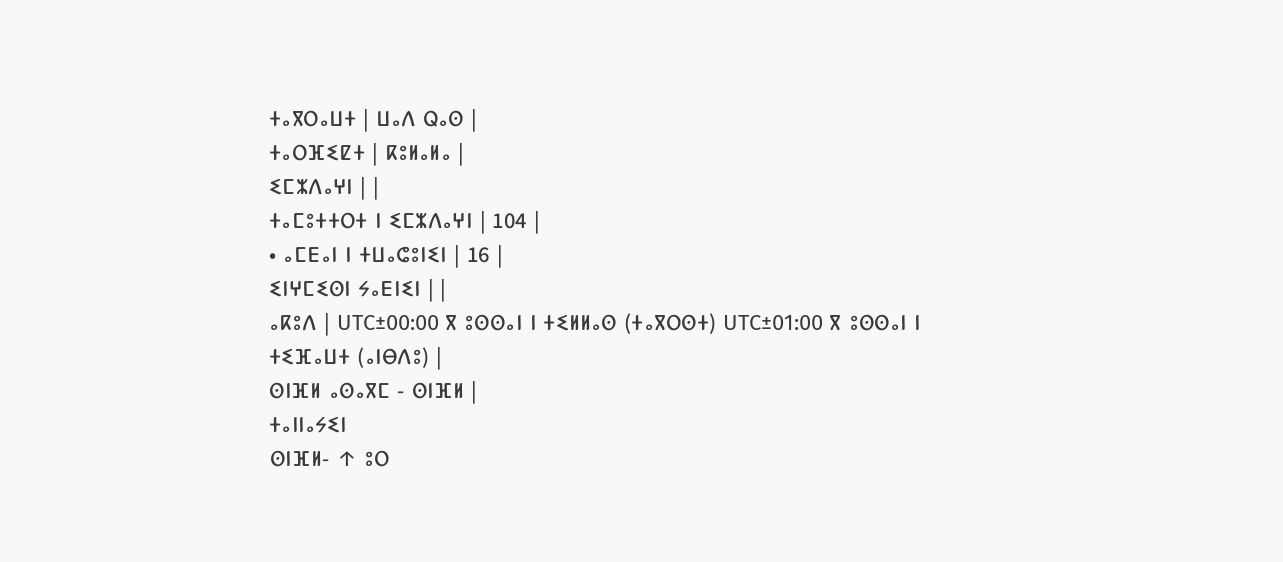ⵜⴰⴳⵔⴰⵡⵜ | ⵡⴰⴷ ⵕⴰⵙ |
ⵜⴰⵔⴼⵉⵇⵜ | ⴽⵓⵍⴰⵍⴰ |
ⵉⵎⵣⴷⴰⵖⵏ | |
ⵜⴰⵎⵓⵜⵜⵔⵜ ⵏ ⵉⵎⵣⴷⴰⵖⵏ | 104 |
• ⴰⵎⴹⴰⵏ ⵏ ⵜⵡⴰⵛⵓⵏⵉⵏ | 16 |
ⵉⵏⵖⵎⵉⵙⵏ ⵢⴰⴹⵏⵉⵏ | |
ⴰⴽⵓⴷ | UTC±00:00 ⴳ ⵓⵙⵙⴰⵏ ⵏ ⵜⵉⵍⵍⴰⵙ (ⵜⴰⴳⵔⵙⵜ) UTC±01:00 ⴳ ⵓⵙⵙⴰⵏ ⵏ ⵜⵉⴼⴰⵡⵜ (ⴰⵏⴱⴷⵓ) |
ⵙⵏⴼⵍ ⴰⵙⴰⴳⵎ - ⵙⵏⴼⵍ |
ⵜⴰⵏⵏⴰⵢⵉⵏ
ⵙⵏⴼⵍ- ↑ ⵓⵔ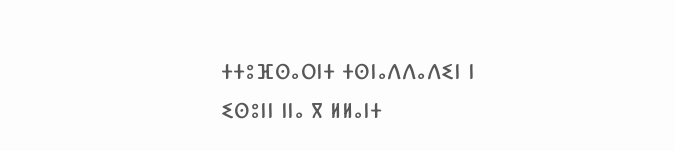ⵜⵜⵓⴼⵙⴰⵔⵏⵜ ⵜⵙⵏⴰⴷⴷⴰⴷⵉⵏ ⵏ ⵉⵙⵓⵏⵏ ⵏⵏⴰ ⴳ ⵍⵍⴰⵏⵜ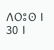ⴷⵔⵓⵙ ⵏ 30 ⵏ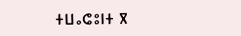ⵜⵡⴰⵛⵓⵏⵜ ⴳ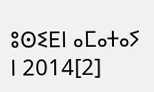ⵓⵙⵉⴹⵏ ⴰⵎⴰⵜⴰⵢ ⵏ 2014[2]